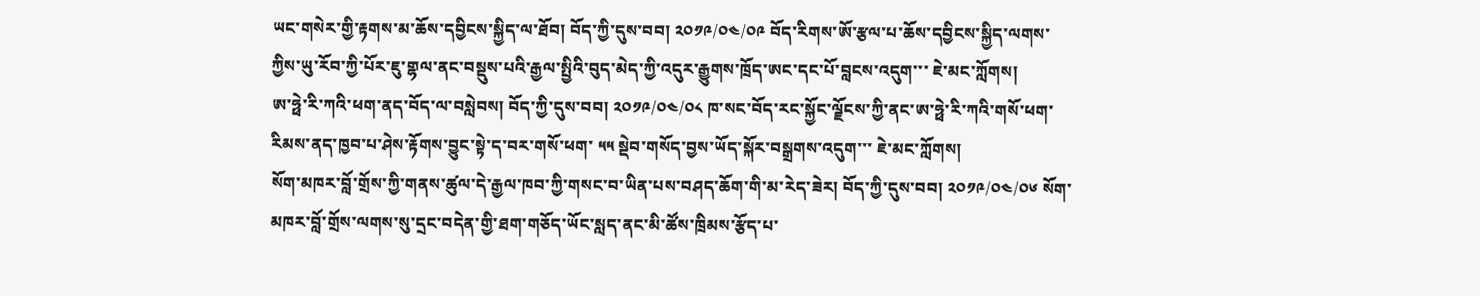ཡང་གསེར་གྱི་རྟགས་མ་ཆོས་དབྱིངས་སྐྱིད་ལ་ཐོབ། བོད་ཀྱི་དུས་བབ། ༢༠༡༩/༠༤/༠༩ བོད་རིགས་ཨོ་རྩལ་པ་ཆོས་དབྱིངས་སྐྱིད་ལགས་ཀྱིས་ཡུ་རོབ་ཀྱི་པོར་ཇུ་གྷལ་ནང་བསྡུས་པའི་རྒྱལ་སྤྱིའི་བུད་མེད་ཀྱི་འདུར་རྒྱུགས་ཁྲོད་ཨང་དང་པོ་བླངས་འདུག་་་ ཇེ་མང་ཀློགས།
ཨ་ཧྥེ་རི་ཀའི་ཕག་ནད་བོད་ལ་བསླེབས། བོད་ཀྱི་དུས་བབ། ༢༠༡༩/༠༤/༠༨ ཁ་སང་བོད་རང་སྐྱོང་ལྗོངས་ཀྱི་ནང་ཨ་ཧྥེ་རི་ཀའི་གསོ་ཕག་རིམས་ནད་ཁྱབ་པ་ཤེས་རྟོགས་བྱུང་སྟེ་ད་བར་གསོ་ཕག་ ༥༥ སྡེབ་གསོད་བྱས་ཡོད་སྐོར་བསྒྲགས་འདུག་་་ ཇེ་མང་ཀློགས།
སོག་མཁར་བློ་གྲོས་ཀྱི་གནས་ཚུལ་དེ་རྒྱལ་ཁབ་ཀྱི་གསང་བ་ཡིན་པས་བཤད་ཆོག་གི་མ་རེད་ཟེར། བོད་ཀྱི་དུས་བབ། ༢༠༡༩/༠༤/༠༦ སོག་མཁར་བློ་གྲོས་ལགས་སུ་དྲང་བདེན་གྱི་ཐག་གཅོད་ཡོང་སླད་ནང་མི་ཚོས་ཁྲིམས་རྩོད་པ་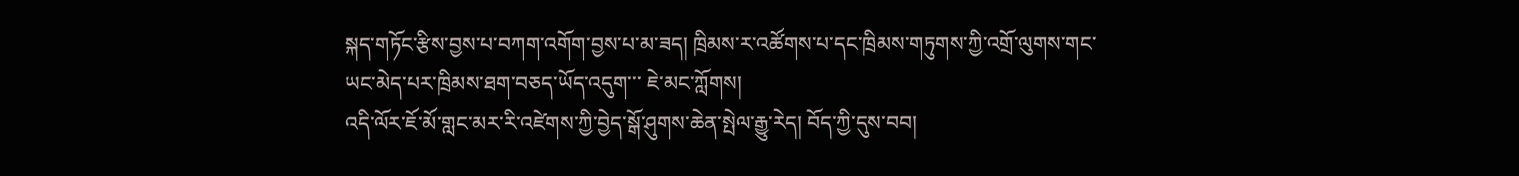སྐད་གཏོང་རྩིས་བྱས་པ་བཀག་འགོག་བྱས་པ་མ་ཟད། ཁྲིམས་ར་འཚོགས་པ་དང་ཁྲིམས་གཏུགས་ཀྱི་འགྲོ་ལུགས་གང་ཡང་མེད་པར་ཁྲིམས་ཐག་བཅད་ཡོད་འདུག་་་ ཇེ་མང་ཀློགས།
འདི་ལོར་ཇོ་མོ་གླང་མར་རི་འཛེགས་ཀྱི་བྱེད་སྒོ་ཤུགས་ཆེན་སྤེལ་རྒྱུ་རེད། བོད་ཀྱི་དུས་བབ།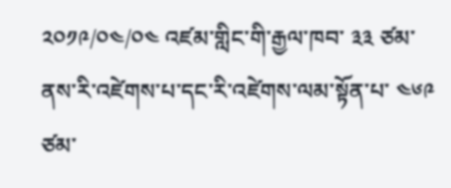༢༠༡༩/༠༤/༠༤ འཛམ་གླིང་གི་རྒྱལ་ཁབ་ ༣༣ ཙམ་ནས་རི་འཛེགས་པ་དང་རི་འཛེགས་ལམ་སྟོན་པ་ ༤༦༩ ཙམ་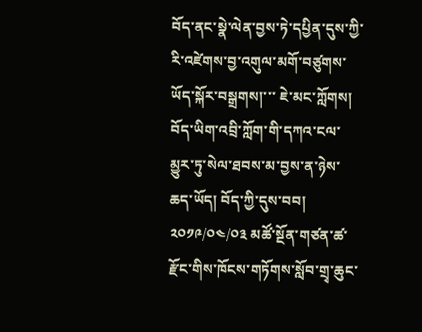བོད་ནང་སྣེ་ལེན་བྱས་ཏེ་དཔྱིན་དུས་ཀྱི་རི་འཛེགས་བྱ་འགུལ་མགོ་བཙུགས་ཡོད་སྐོར་བསྒྲགས།་་་ ཇེ་མང་ཀློགས།
བོད་ཡིག་འབྲི་ཀློག་གི་དཀའ་ངལ་མྱུར་ཏུ་སེལ་ཐབས་མ་བྱས་ན་ཉེས་ཆད་ཡོད། བོད་ཀྱི་དུས་བབ། ༢༠༡༩/༠༤/༠༣ མཚོ་སྔོན་གཙན་ཚ་རྫོང་གིས་ཁོངས་གཏོགས་སློབ་གྲྭ་ཆུང་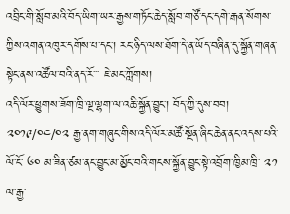འབྲིང་གི་སློབ་མའི་བོད་ཡིག་ཡར་རྒྱས་གཏོང་ཆེད་སློབ་གཙོ་དང་དགེ་རྒན་སོགས་ཀྱིས་འགན་འཁུར་དགོས་པ་དང་། རང་ཉིད་ལས་ཐོག་དེ་ན་ཡོད་བཞིན་དུ་སྐྱོན་གཞན་སྟེང་ནས་འཚོལ་བའི་ནད་རོ་་་ ཇེ་མང་ཀློགས།
འདི་ལོར་ཕྱུགས་ཟོག་ཁྲི་ལྔ་ལྷག་ལ་འཆི་སྐྱོན་བྱུང་། བོད་ཀྱི་དུས་བབ། ༢༠༡༩/༠༤/༠༢ རྒྱ་ནག་གཞུང་གིས་འདི་ལོར་མཚོ་སྔོན་ཞིང་ཆེན་ནང་འདས་པའི་ལོ་ངོ་ ༦༠ མ་ཟིན་ཙམ་ནང་བྱུང་མ་མྱོང་བའི་གངས་སྐྱོན་བྱུང་སྟེ་འབྲོག་ཁྱིམ་ཁྲི་ ༢༡ ལ་རྒྱ་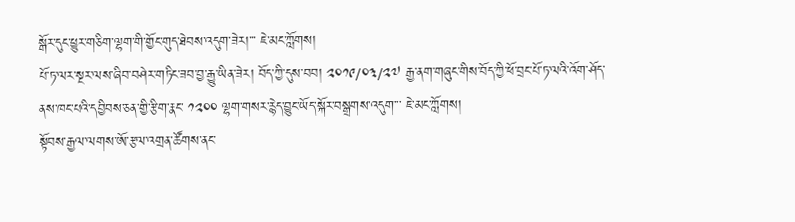སྒོར་དུང་ཕྱུར་གཅིག་ལྷག་གི་གྱོང་གུད་ཐེབས་འདུག་ཟེར།་་་ ཇེ་མང་ཀློགས།
པོ་ཏ་ལར་སྔར་ལས་ཞིབ་བཤེར་གཏིང་ཟབ་བྱ་རྒྱུ་ཡིན་ཟེར། བོད་ཀྱི་དུས་བབ། ༢༠༡༩/༠༣/༢༧ རྒྱ་ནག་གཞུང་གིས་བོད་ཀྱི་ཕོ་བྲང་པོ་ཏ་ལའི་འོག་ཤོད་ནས་ཁང་པའི་དབྱིབས་ཅན་གྱི་རྩིག་རྣང་ ༡༢༠༠ ལྷག་གསར་རྙེད་བྱུང་ཡོད་སྐོར་བསྒྲགས་འདུག་་་ ཇེ་མང་ཀློགས།
སྟོབས་རྒྱལ་ལགས་ཨོ་རྩལ་འགྲན་ཚོགས་ནང་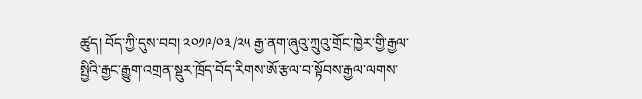ཚུད། བོད་ཀྱི་དུས་བབ། ༢༠༡༩/༠༣/༢༥ རྒྱ་ནག་ཞུའུ་ཀྲུའུ་གྲོང་ཁྱེར་གྱི་རྒྱལ་སྤྱིའི་རྒྱང་རྒྱུག་འགྲན་སྡུར་ཁྲོད་བོད་རིགས་ཨོ་རྩལ་བ་སྟོབས་རྒྱལ་ལགས་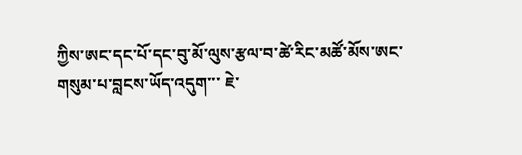ཀྱིས་ཨང་དང་པོ་དང་བུ་མོ་ལུས་རྩལ་བ་ཚེ་རིང་མཚོ་མོས་ཨང་གསུམ་པ་བླངས་ཡོད་འདུག་་་ ཇེ་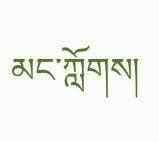མང་ཀློགས།